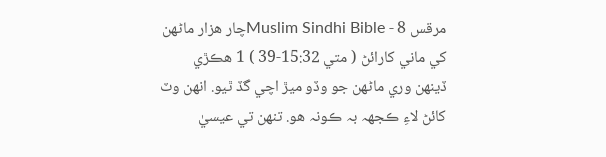مرقس 8 - Muslim Sindhi Bibleچار هزار ماڻهن کي ماني کارائڻ ( متي 15:32-39 ) 1 هڪڙي ڏينهن وري ماڻهن جو وڏو ميڙ اچي گڏ ٿيو. انهن وٽ کائڻ لاءِ ڪجھہ بہ ڪونہ هو. تنهن تي عيسيٰ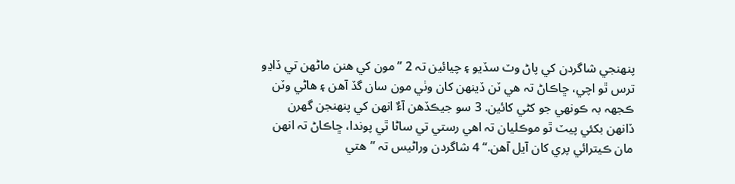پنهنجي شاگردن کي پاڻ وٽ سڏيو ۽ چيائين تہ 2 ”مون کي هنن ماڻهن تي ڏاڍو ترس ٿو اچي، ڇاڪاڻ تہ هي ٽن ڏينهن کان وٺي مون سان گڏ آهن ۽ هاڻي وٽن ڪجھہ بہ ڪونهي جو کڻي کائين. 3 سو جيڪڏهن آءٌ انهن کي پنهنجن گھرن ڏانهن بکئي پيٽ ٿو موڪليان تہ اهي رستي تي ساڻا ٿي پوندا، ڇاڪاڻ تہ انهن مان ڪيترائي پري کان آيل آهن.“ 4 شاگردن وراڻيس تہ ”هتي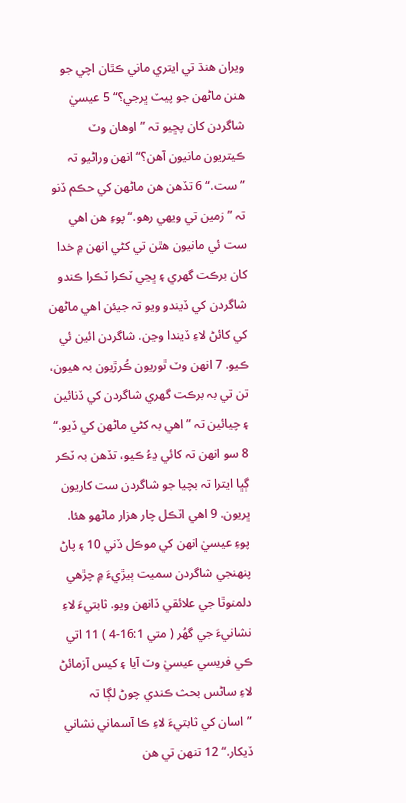ويران هنڌ تي ايتري ماني ڪٿان اچي جو هنن ماڻهن جو پيٽ ڀرجي؟“ 5 عيسيٰ شاگردن کان پڇيو تہ ”اوهان وٽ ڪيتريون مانيون آهن؟“ انهن وراڻيو تہ ”ست.“ 6 تڏهن هن ماڻهن کي حڪم ڏنو تہ ”زمين تي ويهي رهو.“ پوءِ هن اهي ست ئي مانيون هٿن تي کڻي انهن ۾ خدا کان برڪت گھري ۽ ڀڃي ٽڪرا ٽڪرا ڪندو شاگردن کي ڏيندو ويو تہ جيئن اهي ماڻهن کي کائڻ لاءِ ڏيندا وڃن. شاگردن ائين ئي ڪيو. 7 انهن وٽ ٿوريون ڪُرڙيون بہ هيون، تن تي بہ برڪت گھري شاگردن کي ڏنائين ۽ چيائين تہ ”اهي بہ کڻي ماڻهن کي ڏيو.“ 8 سو انهن تہ کائي ڍءُ ڪيو، تڏهن بہ ٽڪر ڳڀا ايترا تہ بچيا جو شاگردن ست کاريون ڀريون. 9 اهي اٽڪل چار هزار ماڻهو هئا. پوءِ عيسيٰ انهن کي موڪل ڏني 10 ۽ پاڻ پنهنجي شاگردن سميت ٻيڙيءَ ۾ چڙهي دلمنوٿا جي علائقي ڏانهن ويو. ثابتيءَ لاءِ نشانيءَ جي گھُر ( متي 16:1-4 ) 11 اتي ڪي فريسي عيسيٰ وٽ آيا ۽ کيس آزمائڻ لاءِ ساڻس بحث ڪندي چوڻ لڳا تہ ”اسان کي ثابتيءَ لاءِ ڪا آسماني نشاني ڏيکار.“ 12 تنهن تي هن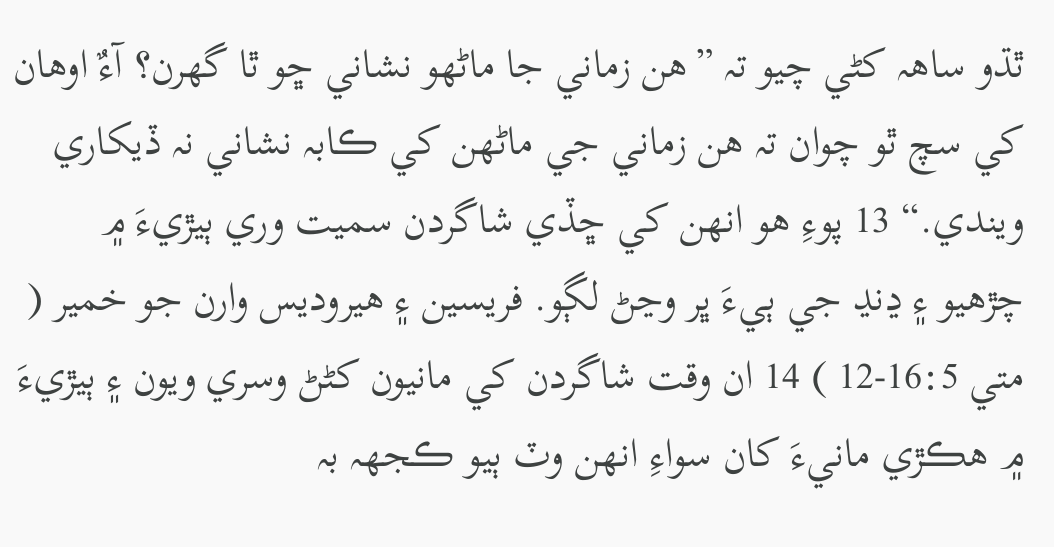ٿڌو ساهہ کڻي چيو تہ ”هن زماني جا ماڻهو نشاني ڇو ٿا گھرن؟ آءٌ اوهان کي سچ ٿو چوان تہ هن زماني جي ماڻهن کي ڪابہ نشاني نہ ڏيکاري ويندي.“ 13 پوءِ هو انهن کي ڇڏي شاگردن سميت وري ٻيڙيءَ ۾ چڙهيو ۽ ڍنڍ جي ٻيءَ ڀر وڃڻ لڳو. فريسين ۽ هيروديس وارن جو خمير ( متي 16:5-12 ) 14 ان وقت شاگردن کي مانيون کڻڻ وسري ويون ۽ ٻيڙيءَ ۾ هڪڙي مانيءَ کان سواءِ انهن وٽ ٻيو ڪجھہ بہ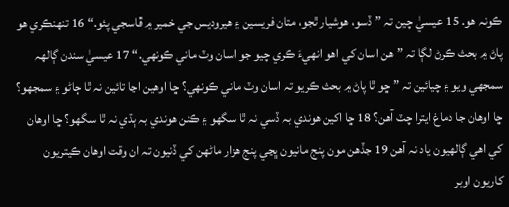ڪونہ هو. 15 عيسيٰ چين تہ ”ڏسو، هوشيار ٿجو، متان فريسين ۽ هيروديس جي خمير ۾ ڦاسجي پئو.“ 16 تنهنڪري هو پاڻ ۾ بحث ڪرڻ لڳا تہ ”هن اسان کي اهو انهيءَ ڪري چيو جو اسان وٽ ماني ڪونهي.“ 17 عيسيٰ سندن ڳالهہ سمجھي ويو ۽ چيائين تہ ”ڇو ٿا پاڻ ۾ بحث ڪريو تہ اسان وٽ ماني ڪونهي؟ ڇا اوهين اڃا تائين نہ ٿا ڄاڻو ۽ سمجھو؟ ڇا اوهان جا دماغ ايترا چٽ آهن؟ 18 ڇا اکين هوندي بہ ڏسي نہ ٿا سگھو ۽ ڪنن هوندي بہ ٻڌي نہ ٿا سگھو؟ ڇا اوهان کي اهي ڳالهيون ياد نہ آهن 19 جڏهن مون پنج مانيون ڀڃي پنج هزار ماڻهن کي ڏنيون تہ ان وقت اوهان ڪيتريون کاريون اوبر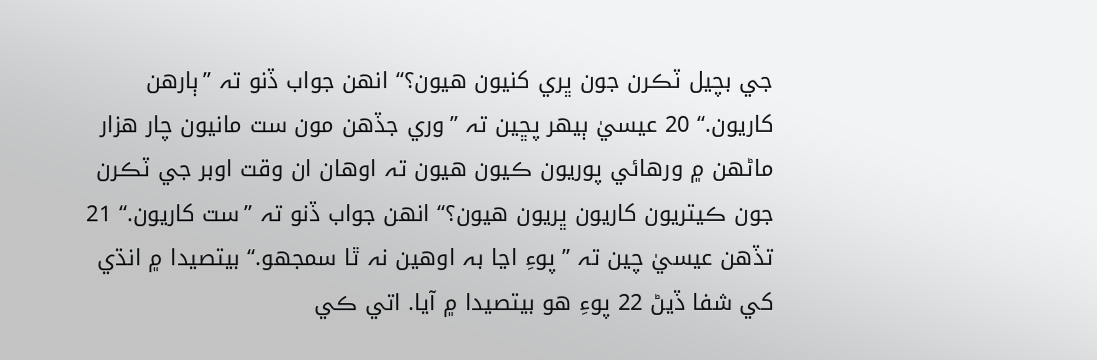جي بچيل ٽڪرن جون ڀري کنيون هيون؟“ انهن جواب ڏنو تہ ”ٻارهن کاريون.“ 20 عيسيٰ ٻيهر پڇين تہ ”وري جڏهن مون ست مانيون چار هزار ماڻهن ۾ ورهائي پوريون ڪيون هيون تہ اوهان ان وقت اوبر جي ٽڪرن جون ڪيتريون کاريون ڀريون هيون؟“ انهن جواب ڏنو تہ ”ست کاريون.“ 21 تڏهن عيسيٰ چين تہ ”پوءِ اڃا بہ اوهين نہ ٿا سمجھو.“ بيتصيدا ۾ انڌي کي شفا ڏيڻ 22 پوءِ هو بيتصيدا ۾ آيا. اتي ڪي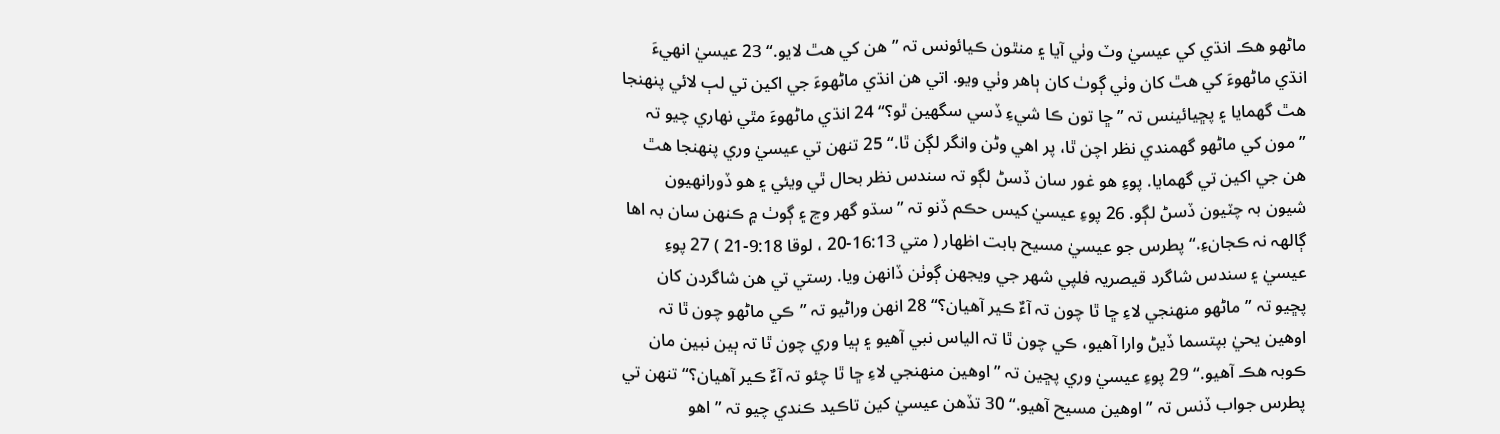ماڻهو هڪ انڌي کي عيسيٰ وٽ وٺي آيا ۽ منٿون ڪيائونس تہ ”هن کي هٿ لايو.“ 23 عيسيٰ انهيءَ انڌي ماڻهوءَ کي هٿ کان وٺي ڳوٺ کان ٻاهر وٺي ويو. اتي هن انڌي ماڻهوءَ جي اکين تي لٻ لائي پنهنجا هٿ گھمايا ۽ پڇيائينس تہ ”ڇا تون ڪا شيءِ ڏسي سگھين ٿو؟“ 24 انڌي ماڻهوءَ مٿي نهاري چيو تہ ”مون کي ماڻهو گھمندي نظر اچن ٿا، پر اهي وڻن وانگر لڳن ٿا.“ 25 تنهن تي عيسيٰ وري پنهنجا هٿ هن جي اکين تي گھمايا. پوءِ هو غور سان ڏسڻ لڳو تہ سندس نظر بحال ٿي ويئي ۽ هو ڏورانهيون شيون بہ چٽيون ڏسڻ لڳو. 26 پوءِ عيسيٰ کيس حڪم ڏنو تہ ”سڌو گھر وڃ ۽ ڳوٺ ۾ ڪنهن سان بہ اها ڳالهہ نہ ڪجانءِ.“ پطرس جو عيسيٰ مسيح بابت اظهار ( متي 16:13-20 ، لوقا 9:18-21 ) 27 پوءِ عيسيٰ ۽ سندس شاگرد قيصريہ فلپي شهر جي ويجھن ڳوٺن ڏانهن ويا. رستي تي هن شاگردن کان پڇيو تہ ”ماڻهو منهنجي لاءِ ڇا ٿا چون تہ آءٌ ڪير آهيان؟“ 28 انهن وراڻيو تہ ”ڪي ماڻهو چون ٿا تہ اوهين يحيٰ بپتسما ڏيڻ وارا آهيو، ڪي چون ٿا تہ الياس نبي آهيو ۽ ٻيا وري چون ٿا تہ ٻين نبين مان ڪوبہ هڪ آهيو.“ 29 پوءِ عيسيٰ وري پڇين تہ ”اوهين منهنجي لاءِ ڇا ٿا چئو تہ آءٌ ڪير آهيان؟“ تنهن تي پطرس جواب ڏنس تہ ”اوهين مسيح آهيو.“ 30 تڏهن عيسيٰ کين تاڪيد ڪندي چيو تہ ”اهو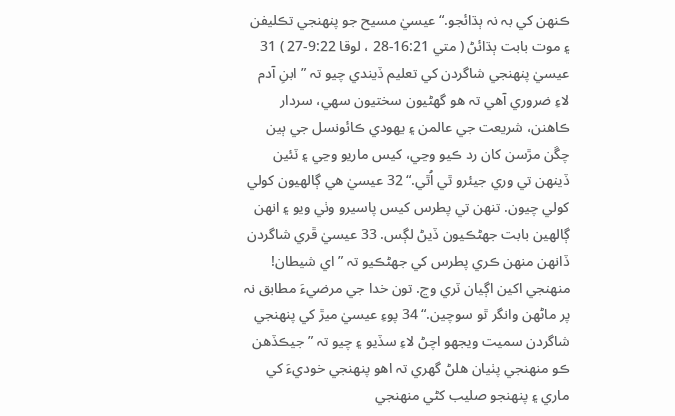ڪنهن کي بہ نہ ٻڌائجو.“ عيسيٰ مسيح جو پنهنجي تڪليفن ۽ موت بابت ٻڌائڻ ( متي 16:21-28 ، لوقا 9:22-27 ) 31 عيسيٰ پنهنجي شاگردن کي تعليم ڏيندي چيو تہ ”ابنِ آدم لاءِ ضروري آهي تہ هو گھڻيون سختيون سهي، سردار ڪاهنن، شريعت جي عالمن ۽ يهودي ڪائونسل جي ٻين چڱن مڙسن کان رد ڪيو وڃي، کيس ماريو وڃي ۽ ٽئين ڏينهن تي وري جيئرو ٿي اُٿي.“ 32 عيسيٰ هي ڳالهيون کولي کولي چيون. تنهن تي پطرس کيس پاسيرو وٺي ويو ۽ انهن ڳالهين بابت جھڻڪيون ڏيڻ لڳس. 33 عيسيٰ ڦري شاگردن ڏانهن منهن ڪري پطرس کي جھڻڪيو تہ ”اي شيطان! منهنجي اکين اڳيان ٽري وڃ. تون خدا جي مرضيءَ مطابق نہ پر ماڻهن وانگر ٿو سوچين.“ 34 پوءِ عيسيٰ ميڙ کي پنهنجي شاگردن سميت ويجھو اچڻ لاءِ سڏيو ۽ چيو تہ ”جيڪڏهن ڪو منهنجي پٺيان هلڻ گھري تہ اهو پنهنجي خوديءَ کي ماري ۽ پنهنجو صليب کڻي منهنجي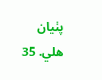پٺيان هلي. 35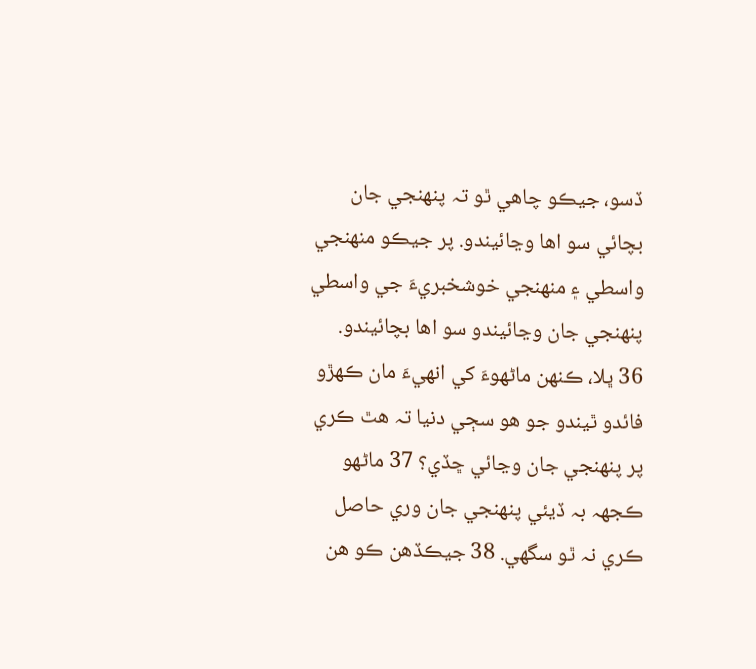ڏسو، جيڪو چاهي ٿو تہ پنهنجي جان بچائي سو اها وڃائيندو. پر جيڪو منهنجي واسطي ۽ منهنجي خوشخبريءَ جي واسطي پنهنجي جان وڃائيندو سو اها بچائيندو. 36 ڀلا، ڪنهن ماڻهوءَ کي انهيءَ مان ڪهڙو فائدو ٿيندو جو هو سڄي دنيا تہ هٿ ڪري پر پنهنجي جان وڃائي ڇڏي؟ 37 ماڻهو ڪجھہ بہ ڏيئي پنهنجي جان وري حاصل ڪري نہ ٿو سگھي. 38 جيڪڏهن ڪو هن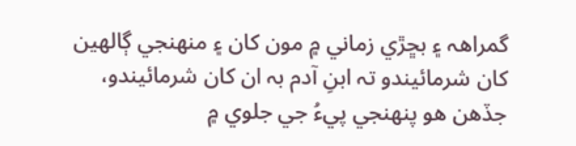گمراهہ ۽ بڇڙي زماني ۾ مون کان ۽ منهنجي ڳالهين کان شرمائيندو تہ ابنِ آدم بہ ان کان شرمائيندو، جڏهن هو پنهنجي پيءُ جي جلوي ۾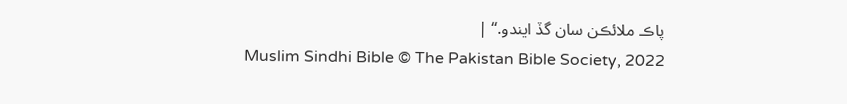پاڪ ملائڪن سان گڏ ايندو.“ |
Muslim Sindhi Bible © The Pakistan Bible Society, 2022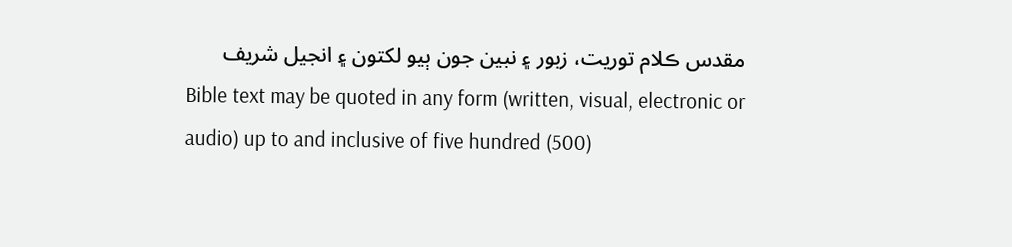مقدس ڪلام توريت، زبور ۽ نبين جون ٻيو لکتون ۽ انجيل شريف
Bible text may be quoted in any form (written, visual, electronic or audio) up to and inclusive of five hundred (500)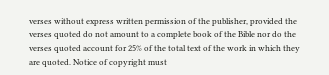verses without express written permission of the publisher, provided the verses quoted do not amount to a complete book of the Bible nor do the verses quoted account for 25% of the total text of the work in which they are quoted. Notice of copyright must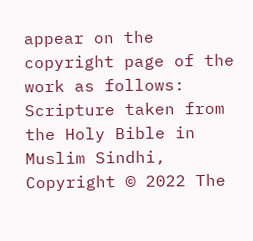appear on the copyright page of the work as follows:
Scripture taken from the Holy Bible in Muslim Sindhi,
Copyright © 2022 The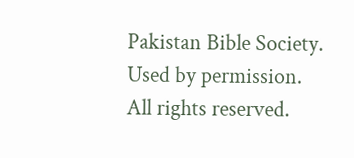Pakistan Bible Society.
Used by permission. All rights reserved.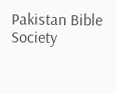Pakistan Bible Society